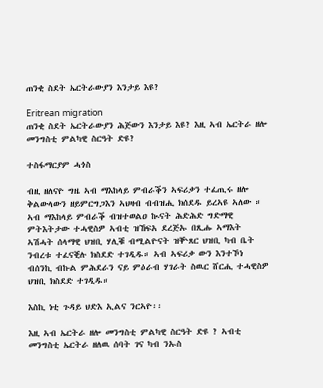ጠንቂ ስደት ኤርትራውያን እንታይ እዩ?

Eritrean migration
ጠንቂ ስደት ኤርትራውያን ሕጅውን እንታይ እዩ? እዚ ኣብ ኤርትራ ዘሎ መንግስቲ ምልካዊ ስርዓት ድዩ?

ተስፋማርያም ሓጎስ

ብዚ ዘለናዮ ግዜ ኣብ ማእከላይ ምብራቕን ኣፍሪቃን ተፈጢሩ ዘሎ ቅልውላውን ዘይምርግጋእን ኣህዛብ ብብዝሒ ክሰደዱ ይረኣዩ ኣለው ። ኣብ ማእከላይ ምብራቕ ብዝተወልዐ ኲናት ሕድሕድ ግድማዊ ምትእትታው ተሓዊስዎ ኣብቲ ዝኸፍአ ደረጅኡ በጺሑ ኣማእት ኣሽሓት ሰላማዊ ህዝቢ ሃሊቑ ብሚልዮናት ዝቝጸር ህዝቢ ካብ ቤት ንብረቱ ተፈናቒሉ ክስደድ ተገዲዱ። ኣብ ኣፍሪቃ ውን እንተኾነ ብሰንኪ ብኩል ምሕደራን ናይ ምዕራብ ሃገራት ስዉር ሸርሒ ተሓዊስዎ ህዝቢ ክስደድ ተገዲዱ።

እስኪ ነቲ ጉዳይ ህድእ ኢልና ንርኣዮ፡፡

እዚ ኣብ ኤርትራ ዘሎ መንግስቲ ምልካዊ ስርዓት ድዩ ? ኣብቲ መንግስቲ ኤርትራ ዘለዉ ሰባት ገና ካብ ንኡስ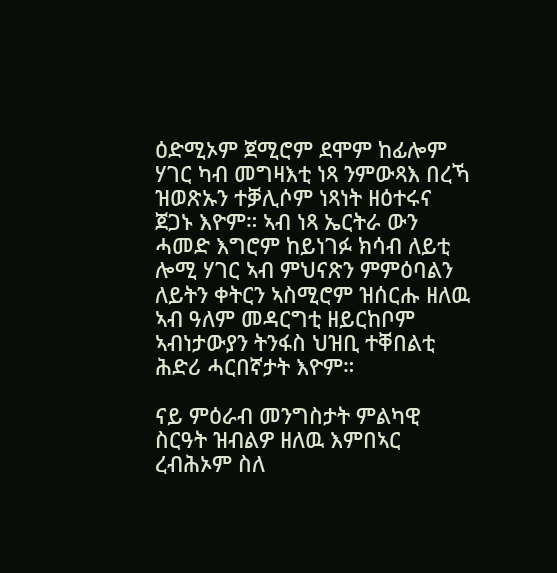ዕድሚኦም ጀሚሮም ደሞም ከፊሎም ሃገር ካብ መግዛእቲ ነጻ ንምውጻእ በረኻ ዝወጽኡን ተቓሊሶም ነጻነት ዘዕተሩና ጀጋኑ እዮም። ኣብ ነጻ ኤርትራ ውን ሓመድ እግሮም ከይነገፉ ክሳብ ለይቲ ሎሚ ሃገር ኣብ ምህናጽን ምምዕባልን ለይትን ቀትርን ኣስሚሮም ዝሰርሑ ዘለዉ ኣብ ዓለም መዳርግቲ ዘይርከቦም ኣብነታውያን ትንፋስ ህዝቢ ተቐበልቲ ሕድሪ ሓርበኛታት እዮም።

ናይ ምዕራብ መንግስታት ምልካዊ ስርዓት ዝብልዎ ዘለዉ እምበኣር ረብሕኦም ስለ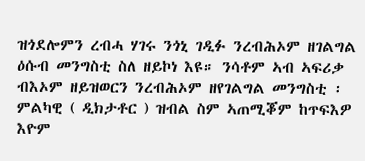ዝጎደሎምን ረብሓ ሃገሩ ንጎኒ ገዲፉ ንረብሕኦም ዘገልግል ዕሱብ መንግስቲ ስለ ዘይኮነ እዩ። ንሳቶም ኣብ ኣፍሪቃ ብእኦም ዘይዝወርን ንረብሕኦም ዘየገልግል መንግስቲ ፡ ምልካዊ ( ዲክታቶር ) ዝብል ስም ኣጠሚቖም ከጥፍእዎ እዮም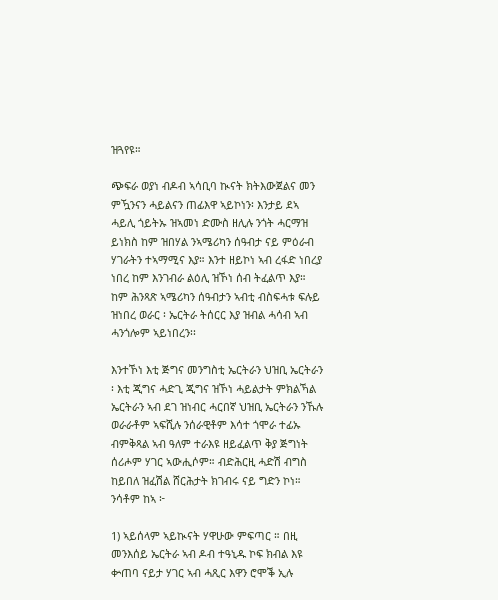ዝጓየዩ።

ጭፍራ ወያነ ብዶብ ኣሳቢባ ኲናት ክትእውጀልና መን ምዃንናን ሓይልናን ጠፊእዋ ኣይኮነን፡ እንታይ ደኣ ሓይሊ ጎይትኡ ዝኣመነ ድሙስ ዘሊሉ ንጎት ሓርማዝ ይነክስ ከም ዝበሃል ንኣሜሪካን ሰዓብታ ናይ ምዕራብ ሃገራትን ተኣማሚና እያ። እንተ ዘይኮነ ኣብ ረፋድ ነበረያ ነበረ ከም እንገብራ ልዕሊ ዝኾነ ሰብ ትፈልጥ እያ። ከም ሕንጻጽ ኣሜሪካን ሰዓብታን ኣብቲ ብስፍሓቱ ፍሉይ ዝነበረ ወራር ፡ ኤርትራ ትሰርር እያ ዝብል ሓሳብ ኣብ ሓንጎሎም ኣይነበረን፡፡

እንተኾነ እቲ ጅግና መንግስቲ ኤርትራን ህዝቢ ኤርትራን ፡ እቲ ጂግና ሓድጊ ጂግና ዝኾነ ሓይልታት ምክልኻል ኤርትራን ኣብ ደገ ዝነብር ሓርበኛ ህዝቢ ኤርትራን ንኹሉ ወራራቶም ኣፍሺሉ ንሰራዊቶም እሳተ ጎሞራ ተፊኡ ብምቅጻል ኣብ ዓለም ተራእዩ ዘይፈልጥ ቅያ ጅግነት ሰሪሖም ሃገር ኣውሒሶም። ብድሕርዚ ሓድሽ ብግስ ከይበለ ዝፈሽል ሸርሕታት ክገብሩ ናይ ግድን ኮነ። ንሳቶም ከኣ ፦

1) ኣይሰላም ኣይኲናት ሃዋሁው ምፍጣር ። በዚ መንእሰይ ኤርትራ ኣብ ዶብ ተዓኒዱ ኮፍ ክብል እዩ ቍጠባ ናይታ ሃገር ኣብ ሓጺር እዋን ሮሞቕ ኢሉ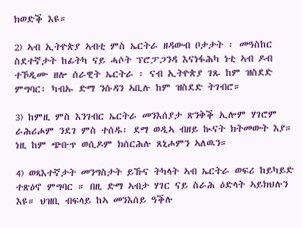ክወድቕ እዩ።

2) ኣብ ኢትዮጵያ ኣብቲ ምስ ኤርትራ ዘዳውብ ቦታታት ፡ መዓስከር ስደተኛታት ከፊትካ ናይ ሓሶት ፕሮፓጋንዳ እናነፋሕካ ነቲ ኣብ ዶብ ተኾዲሙ ዘሎ ሰራዊት ኤርትራ ፡ ናብ ኢትዮጵያ ገጹ ከም ዝስደድ ምግባር፡ ካብኡ ድማ ንሱዳን ኣቢሉ ከም ዝስደድ ትገብሮ።

3) ከምዚ ምስ እንገብር ኤርትራ መንእሰያታ ጽንቅቕ ኢሎም ሃገሮም ራሕሪሖም ንደገ ምስ ተሰዱ፡ ደማ ወዲኣ ብዘይ ኲናት ክትመውት እያ። ነዚ ከም ጭቡጥ ወሲዶም ክሰርሕሉ ጸኒሖምን ኣለዉን።

4) ወጻእተኛታት መንግስታት ይኹና ትካላት ኣብ ኤርትራ ወፍሪ ከይካይድ ተጽዕኖ ምግባር ። በዚ ድማ ኣብታ ሃገር ናይ ስራሕ ዕድላት ኣይክህሉን እዩ። ህዝቢ ብፍላይ ከኣ መንእሰይ ዓቕሉ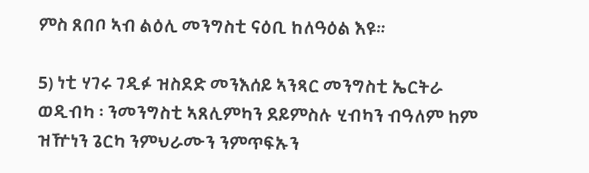ምስ ጸበቦ ኣብ ልዕሊ መንግስቲ ናዕቢ ከለዓዕል እዩ።

5) ነቲ ሃገሩ ገዲፉ ዝስደድ መንእሰይ ኣንጻር መንግስቲ ኤርትራ ወዲብካ ፡ ንመንግስቲ ኣጸሊምካን ደይምስሉ ሂብካን ብዓለም ከም ዝዅነን ጌርካ ንምህራሙን ንምጥፍኡን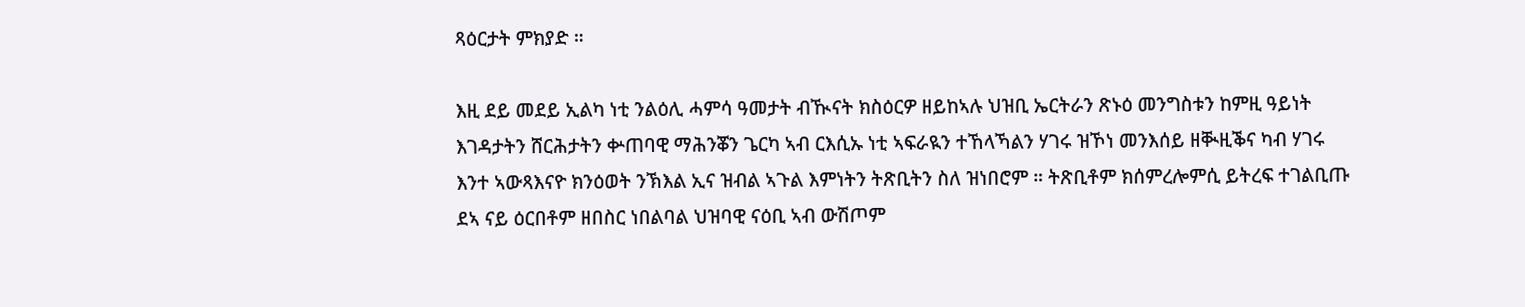ጻዕርታት ምክያድ ።

እዚ ደይ መደይ ኢልካ ነቲ ንልዕሊ ሓምሳ ዓመታት ብዂናት ክስዕርዎ ዘይከኣሉ ህዝቢ ኤርትራን ጽኑዕ መንግስቱን ከምዚ ዓይነት እገዳታትን ሸርሕታትን ቍጠባዊ ማሕንቖን ጌርካ ኣብ ርእሲኡ ነቲ ኣፍራዪን ተኸላኻልን ሃገሩ ዝኾነ መንእሰይ ዘቚዚቕና ካብ ሃገሩ እንተ ኣውጻእናዮ ክንዕወት ንኽእል ኢና ዝብል ኣጉል እምነትን ትጽቢትን ስለ ዝነበሮም ። ትጽቢቶም ክሰምረሎምሲ ይትረፍ ተገልቢጡ ደኣ ናይ ዕርበቶም ዘበስር ነበልባል ህዝባዊ ናዕቢ ኣብ ውሽጦም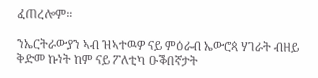ፈጠረሎም።

ንኤርትራውያን ኣብ ዝኣተዉዎ ናይ ምዕራብ ኤውሮጳ ሃገራት ብዘይ ቅድመ ኩነት ከም ናይ ፖለቲካ ዑቕበኛታት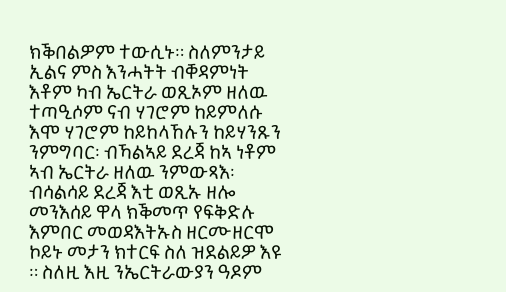ክቕበልዎም ተውሲኑ። ስለምንታይ ኢልና ምስ እንሓትት ብቐዳምነት እቶም ካብ ኤርትራ ወጺኦም ዘለዉ ተጣዒሶም ናብ ሃገሮም ከይምለሱ እሞ ሃገሮም ከይከላኸሉን ከይሃንጹን ንምግባር፡ ብኻልኣይ ደረጃ ከኣ ነቶም ኣብ ኤርትራ ዘለዉ ንምውጻእ፡ ብሳልሳይ ደረጃ እቲ ወጺኡ ዘሎ መንእሰይ ዋላ ክቕመጥ የፍቅድሉ እምበር መወዳእትኡስ ዘርሙዘርሞ ኮይኑ መታን ክተርፍ ስለ ዝደልይዎ እዩ ። ስለዚ እዚ ንኤርትራውያን ዓዶም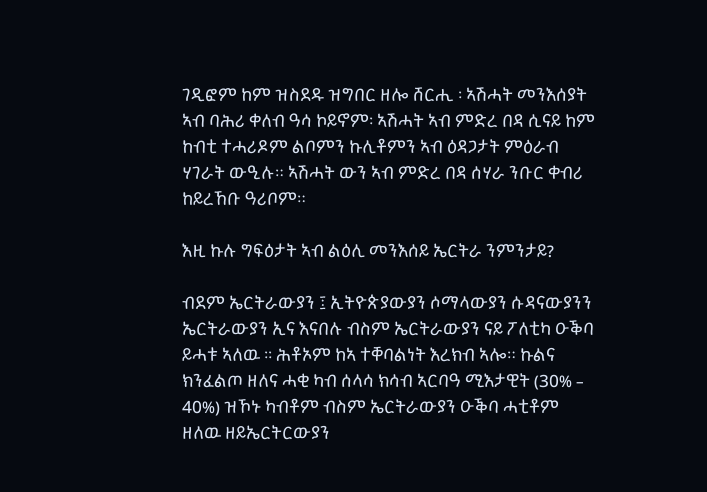ገዲፎም ከም ዝስደዱ ዝግበር ዘሎ ሸርሒ ፡ ኣሽሓት መንእሰያት ኣብ ባሕሪ ቀለብ ዓሳ ኮይኖም፡ ኣሽሓት ኣብ ምድረ በዳ ሲናይ ከም ከብቲ ተሓሪዶም ልቦምን ኩሊቶምን ኣብ ዕዳጋታት ምዕራብ ሃገራት ውዒሉ። ኣሽሓት ውን ኣብ ምድረ በዳ ሰሃራ ንቡር ቀብሪ ከይረኸቡ ዓሪቦም።

እዚ ኩሉ ግፍዕታት ኣብ ልዕሊ መንእሰይ ኤርትራ ንምንታይ?

ብደም ኤርትራውያን ፤ ኢትዮጵያውያን ሶማላውያን ሱዳናውያንን ኤርትራውያን ኢና እናበሉ ብስም ኤርትራውያን ናይ ፖለቲካ ዑቕባ ይሓቱ ኣለዉ ፡፡ ሕቶኦም ከኣ ተቐባልነት እረክብ ኣሎ። ኩልና ክንፈልጦ ዘለና ሓቂ ካብ ሰላሳ ክሳብ ኣርባዓ ሚእታዊት (30% – 40%) ዝኾኑ ካብቶም ብስም ኤርትራውያን ዑቕባ ሓቲቶም ዘለዉ ዘይኤርትርውያን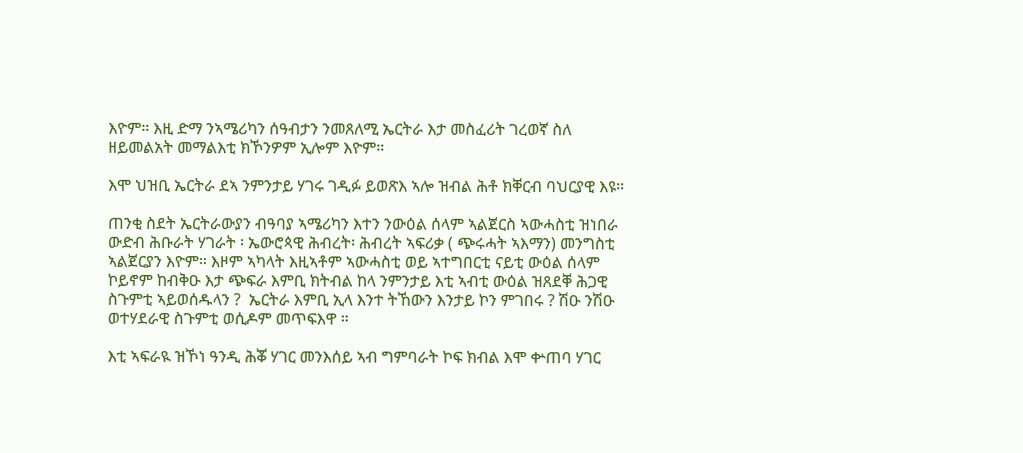እዮም። እዚ ድማ ንኣሜሪካን ሰዓብታን ንመጸለሚ ኤርትራ እታ መስፈሪት ገረወኛ ስለ ዘይመልአት መማልእቲ ክኾንዎም ኢሎም እዮም።

እሞ ህዝቢ ኤርትራ ደኣ ንምንታይ ሃገሩ ገዲፉ ይወጽእ ኣሎ ዝብል ሕቶ ክቐርብ ባህርያዊ እዩ።

ጠንቂ ስደት ኤርትራውያን ብዓባያ ኣሜሪካን እተን ንውዕል ሰላም ኣልጀርስ ኣውሓስቲ ዝነበራ ውድብ ሕቡራት ሃገራት ፡ ኤውሮጳዊ ሕብረት፡ ሕብረት ኣፍሪቃ ( ጭሩሓት ኣእማን) መንግስቲ ኣልጀርያን እዮም። እዞም ኣካላት እዚኣቶም ኣውሓስቲ ወይ ኣተግበርቲ ናይቲ ውዕል ሰላም ኮይኖም ከብቅዑ እታ ጭፍራ እምቢ ክትብል ከላ ንምንታይ እቲ ኣብቲ ውዕል ዝጸደቐ ሕጋዊ ስጉምቲ ኣይወሰዱላን ?  ኤርትራ እምቢ ኢላ እንተ ትኸውን እንታይ ኮን ምገበሩ ? ሽዑ ንሽዑ ወተሃደራዊ ስጉምቲ ወሲዶም መጥፍእዋ ።

እቲ ኣፍራዪ ዝኾነ ዓንዲ ሕቖ ሃገር መንእሰይ ኣብ ግምባራት ኮፍ ክብል እሞ ቍጠባ ሃገር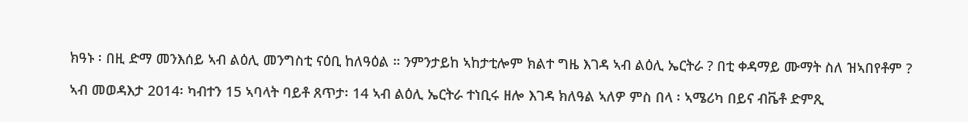ክዓኑ ፡ በዚ ድማ መንእሰይ ኣብ ልዕሊ መንግስቲ ናዕቢ ከለዓዕል ። ንምንታይከ ኣከታቲሎም ክልተ ግዜ እገዳ ኣብ ልዕሊ ኤርትራ ? በቲ ቀዳማይ ሙማት ስለ ዝኣበየቶም ?

ኣብ መወዳእታ 2014፡ ካብተን 15 ኣባላት ባይቶ ጸጥታ፡ 14 ኣብ ልዕሊ ኤርትራ ተነቢሩ ዘሎ እገዳ ክለዓል ኣለዎ ምስ በላ ፡ ኣሜሪካ በይና ብቬቶ ድምጺ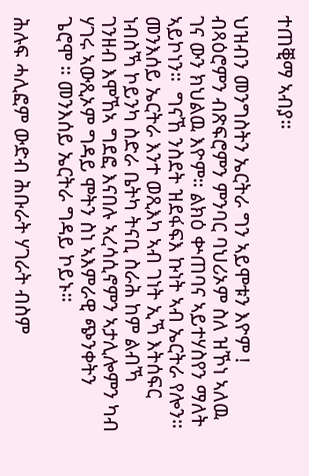ተጠቒማ ኣብያ።

ህዝብን መንግስትን ኤርትራ ግን ኣይሞቱን እዮም ! ብጻዕሮምን ብጽፍሮምን ምንባር ባህሪኦም ስለ ዝኾነ ኣለዉ ገና ውን ክህልዉ እዮም። ልክዕ ቍጠባና ኣይተሃስየን ማለት ኣይኮነን።  ግናኸ ንስደት ዝደፋፍእ ኩነት ኣብ ኤርትራ የሎን። መንእሰይ ኤርትራ እንተ ወጺእካ ኣብ ገነት ኢኻ እትሰፍር ነብስኻ ኮይንካ ስድራ ቤትካ ትናቢ ስራሕ ከም ልብኻ ገንዘብ እሞኸኣ ግደፎ እናበሉ ኣረሳሲኖምን ኣታሊሎምን ካብ ሃገሩ ኣውጺኦም ግዳይ ሞትን ስነ ኣእምራዊ ጭንቀትን ጌሮሞ ። መንእሰይ ኤርትራ ግዳይ ኮይኑ።

ሕሉፍ ሓሊፎም ውድብ ሕቡራት ሃገራት ብስም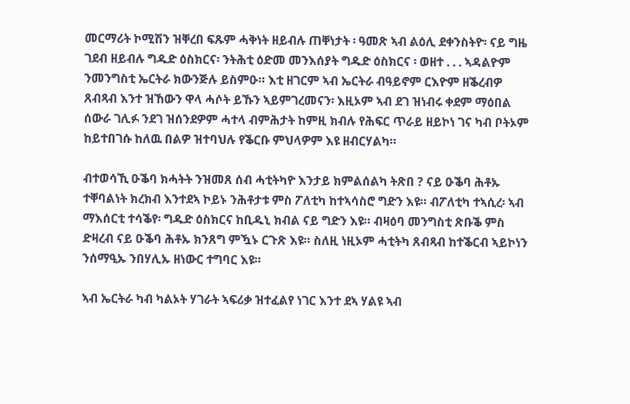መርማሪት ኮሚሽን ዝቐረበ ፍጹም ሓቅነት ዘይብሉ ጠቐነታት ፡ ዓመጽ ኣብ ልዕሊ ደቀንስትዮ፡ ናይ ግዜ ገደብ ዘይብሉ ግዱድ ዕስክርና፡ ንትሕቲ ዕድመ መንእሰያት ግዱድ ዕስክርና ፡ ወዘተ . . . ኣዳልዮም ንመንግስቲ ኤርትራ ክውንጅሉ ይስምዑ። እቲ ዘገርም ኣብ ኤርትራ ብዓይኖም ርእዮም ዘቕረብዎ ጸብጻብ እንተ ዝኸውን ዋላ ሓሶት ይኹን ኣይምገረመናን፡ እዚኦም ኣብ ደገ ዝነብሩ ቀደም ማዕበል ሰውራ ገሊፉ ንደገ ዝሰንደዎም ሓተላ ብምሕታት ከምዚ ክብሉ የሕፍር ጥራይ ዘይኮነ ገና ካብ ቦትኦም ከይተበገሱ ከለዉ በልዎ ዝተባህሉ የቕርቡ ምህላዎም እዩ ዘብርሃልካ።

ብተወሳኺ ዑቕባ ክሓትት ንዝመጸ ሰብ ሓቲትካዮ እንታይ ክምልሰልካ ትጽበ ? ናይ ዑቕባ ሕቶኡ ተቐባልነት ክረክብ እንተደኣ ኮይኑ ንሕቶታቱ ምስ ፖለቲካ ከተኣሳስሮ ግድን እዩ። ብፖለቲካ ተኣሲረ፡ ኣብ ማእሰርቲ ተሳቕየ፡ ግዱድ ዕስክርና ከቢዱኒ ክብል ናይ ግድን እዩ። ብዛዕባ መንግስቲ ጽቡቕ ምስ ድዛረብ ናይ ዑቕባ ሕቶኡ ክንጸግ ምዃኑ ርጉጽ እዩ። ስለዚ ነዚኦም ሓቲትካ ጸብጻብ ከተቕርብ ኣይኮነን ንሰማዒኡ ንበሃሊኡ ዘነውር ተግባር እዩ።

ኣብ ኤርትራ ካብ ካልኦት ሃገራት ኣፍሪቃ ዝተፈልየ ነገር እንተ ደኣ ሃልዩ ኣብ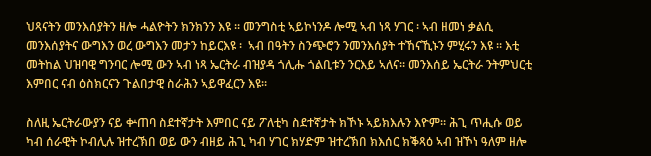ህጻናትን መንእሰያትን ዘሎ ሓልዮትን ክንክንን እዩ ፡፡ መንግስቲ ኣይኮነንዶ ሎሚ ኣብ ነጻ ሃገር ፡ ኣብ ዘመነ ቃልሲ መንእሰያትና ውግእን ወረ ውግእን መታን ከይርእዩ ፡  ኣብ በዓትን ስንጭሮን ንመንእሰያት ተኸናኺኑን ምሂሩን እዩ ። እቲ መትከል ህዝባዊ ግንባር ሎሚ ውን ኣብ ነጻ ኤርትራ ብዝያዳ ጎሊሑ ጎልቢቱን ንርእይ ኣለና። መንእሰይ ኤርትራ ንትምህርቲ እምበር ናብ ዕስክርናን ጉልበታዊ ስራሕን ኣይዋፈርን እዩ።

ስለዚ ኤርትራውያን ናይ ቍጠባ ስደተኛታት እምበር ናይ ፖለቲካ ስደተኛታት ክኾኑ ኣይክእሉን እዮም። ሕጊ ጥሒሱ ወይ ካብ ሰራዊት ኮብሊሉ ዝተረኽበ ወይ ውን ብዘይ ሕጊ ካብ ሃገር ክሃድም ዝተረኽበ ክእሰር ክቕጻዕ ኣብ ዝኾነ ዓለም ዘሎ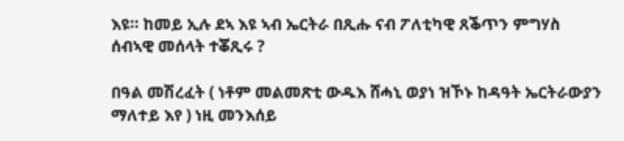እዩ። ከመይ ኢሉ ደኣ እዩ ኣብ ኤርትራ በጺሑ ናብ ፖለቲካዊ ጸቕጥን ምግሃስ ሰብኣዊ መሰላት ተቖጺሩ ?

በዓል መሽረፈት ( ነቶም መልመጽቲ ውዱእ ሸሓኒ ወያነ ዝኾኑ ከዳዓት ኤርትራውያን ማለተይ እየ ) ነዚ መንእሰይ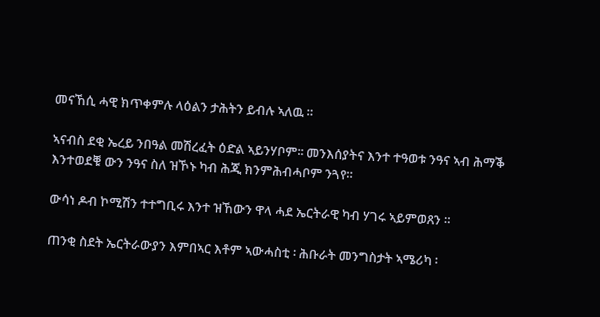መናኸሲ ሓዊ ክጥቀምሉ ላዕልን ታሕትን ይብሉ ኣለዉ ።

ኣናብስ ደቂ ኤረይ ንበዓል መሽረፈት ዕድል ኣይንሃቦም፡፡ መንእሰያትና እንተ ተዓወቱ ንዓና ኣብ ሕማቕ እንተወደቑ ውን ንዓና ስለ ዝኾኑ ካብ ሕጂ ክንምሕብሓቦም ንጓየ።

ውሳነ ዶብ ኮሚሽን ተተግቢሩ እንተ ዝኸውን ዋላ ሓደ ኤርትራዊ ካብ ሃገሩ ኣይምወጸን ።

ጠንቂ ስደት ኤርትራውያን እምበኣር እቶም ኣውሓስቲ ፡ ሕቡራት መንግስታት ኣሜሪካ ፡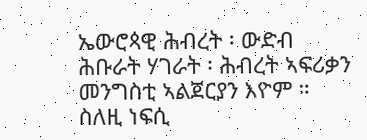ኤውሮጳዊ ሕብረት ፡ ውድብ ሕቡራት ሃገራት ፡ ሕብረት ኣፍሪቃን መንግስቲ ኣልጀርያን እዮም ። ስለዚ ነፍሲ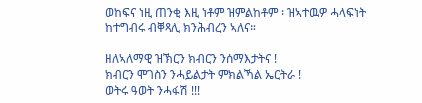ወከፍና ነዚ ጠንቂ እዚ ነቶም ዝምልከቶም ፡ ዝኣተዉዎ ሓላፍነት ከተግብሩ ብቐጻሊ ክንሕብረን ኣለና።

ዘለኣለማዊ ዝኽርን ክብርን ንሰማእታትና !
ክብርን ሞገስን ንሓይልታት ምክልኻል ኤርትራ !
ወትሩ ዓወት ንሓፋሽ !!!